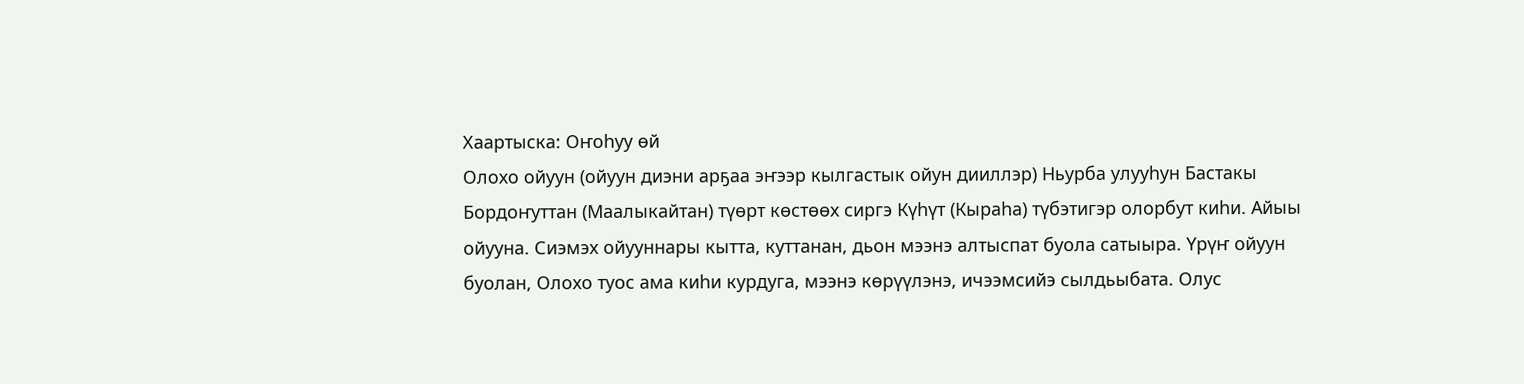Хаартыска: Оҥоһуу өй
Олохо ойуун (ойуун диэни арҕаа эҥээр кылгастык ойун дииллэр) Ньурба улууһун Бастакы Бордоҥуттан (Маалыкайтан) түөрт көстөөх сиргэ Күһүт (Кыраһа) түбэтигэр олорбут киһи. Айыы ойууна. Сиэмэх ойууннары кытта, куттанан, дьон мээнэ алтыспат буола сатыыра. Үрүҥ ойуун буолан, Олохо туос ама киһи курдуга, мээнэ көрүүлэнэ, ичээмсийэ сылдьыбата. Олус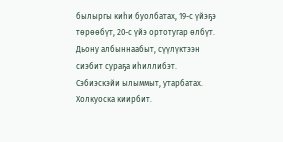былыргы киһи буолбатах, 19-с үйэҕэ төрөөбүт, 20-с үйэ ортотугар өлбүт. Дьону албыннаабыт, сүүлүктээн сиэбит сураҕа иһиллибэт.
Сэбиэскэйи ылыммыт, утарбатах. Холкуоска киирбит.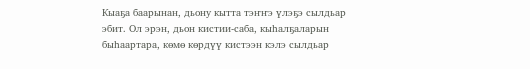Кыаҕа баарынан, дьону кытта тэҥҥэ үлэҕэ сылдьар эбит. Ол эрэн, дьон кистии-саба, кыһалҕаларын быһаартара, көмө көрдүү кистээн кэлэ сылдьар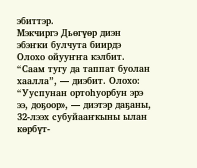эбиттэр.
Мэкчиргэ Дьөгүөр диэн эбэҥки булчута биирдэ Олохо ойууҥҥа кэлбит.
“Саам тугу да таппат буолан хаалла”, — диэбит. Олохо: “Ууспунан ортоһуорбун эрэ ээ, доҕоор», — диэтэр даҕаны, 32-лээх субуйааҥкыны ылан көрбүт-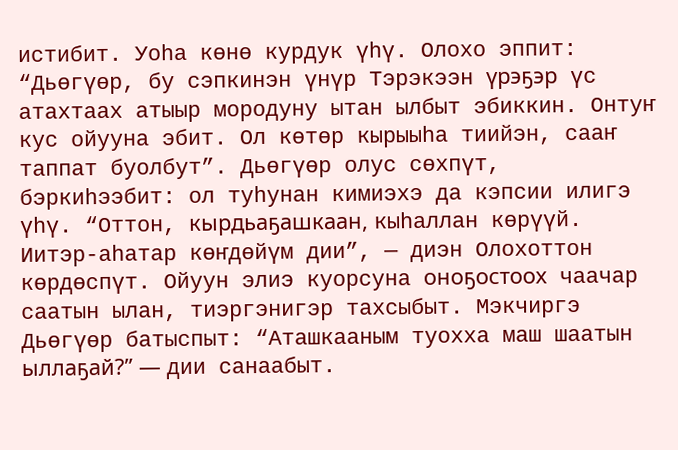истибит. Уоһа көнө курдук үһү. Олохо эппит: “Дьөгүөр, бу сэпкинэн үнүр Тэрэкээн үрэҕэр үс атахтаах атыыр мородуну ытан ылбыт эбиккин. Онтуҥ кус ойууна эбит. Ол көтөр кырыыһа тиийэн, сааҥ таппат буолбут”. Дьөгүөр олус сөхпүт, бэркиһээбит: ол туһунан кимиэхэ да кэпсии илигэ үһү. “Оттон, кырдьаҕашкаан, кыһаллан көрүүй. Иитэр-аһатар көҥдөйүм дии”, — диэн Олохоттон көрдөспүт. Ойуун элиэ куорсуна оноҕостоох чаачар саатын ылан, тиэргэнигэр тахсыбыт. Мэкчиргэ Дьөгүөр батыспыт: “Аташкааным туохха маш шаатын ыллаҕай?” — дии санаабыт.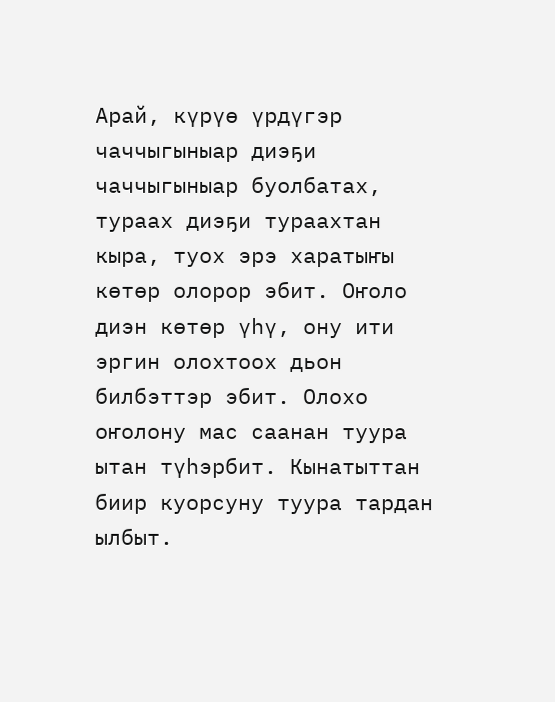Арай, күрүө үрдүгэр чаччыгыныар диэҕи чаччыгыныар буолбатах, тураах диэҕи тураахтан кыра, туох эрэ харатыҥы көтөр олорор эбит. Оҥоло диэн көтөр үһү, ону ити эргин олохтоох дьон билбэттэр эбит. Олохо оҥолону мас саанан туура ытан түһэрбит. Кынатыттан биир куорсуну туура тардан ылбыт.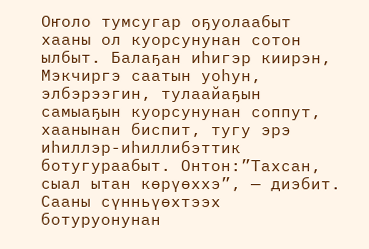Оҥоло тумсугар оҕуолаабыт хааны ол куорсунунан сотон ылбыт. Балаҕан иһигэр киирэн, Мэкчиргэ саатын уоһун, элбэрээгин, тулаайаҕын самыаҕын куорсунунан соппут, хаанынан биспит, тугу эрэ иһиллэр-иһиллибэттик ботугураабыт. Онтон:”Тахсан, сыал ытан көрүөххэ”, — диэбит. Сааны сүнньүөхтээх ботуруонунан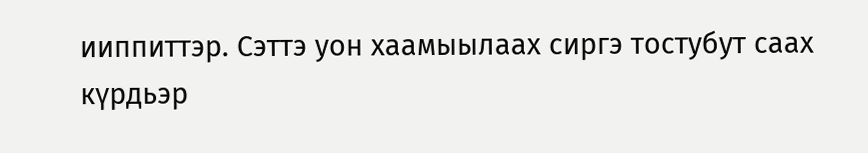ииппиттэр. Сэттэ уон хаамыылаах сиргэ тостубут саах күрдьэр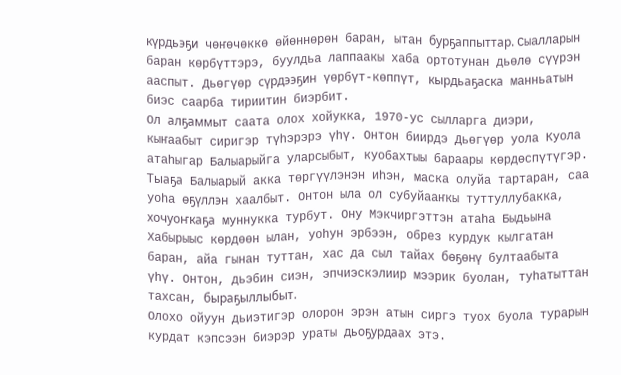күрдьэҕи чөҥөчөккө өйөннөрөн баран, ытан бурҕаппыттар. Сыалларын баран көрбүттэрэ, буулдьа лаппаакы хаба ортотунан дьөлө сүүрэн ааспыт. Дьөгүөр сүрдээҕин үөрбүт-көппүт, кырдьаҕаска манньатын биэс саарба тириитин биэрбит.
Ол алҕаммыт саата олох хойукка, 1970-ус сылларга диэри, кыҥаабыт сиригэр түһэрэрэ үһү. Онтон биирдэ Дьөгүөр уола Куола атаһыгар Балыарыйга уларсыбыт, куобахтыы бараары көрдөспүтүгэр. Тыаҕа Балыарый акка төргүүлэнэн иһэн, маска олуйа тартаран, саа уоһа өҕүллэн хаалбыт. Онтон ыла ол субуйааҥкы туттуллубакка, хочуоҥкаҕа муннукка турбут. Ону Мэкчиргэттэн атаһа Быдьына Хабырыыс көрдөөн ылан, уоһун эрбээн, обрез курдук кылгатан баран, айа гынан туттан, хас да сыл тайах бөҕөнү бултаабыта үһү. Онтон, дьэбин сиэн, эпчиэскэлиир мээрик буолан, туһатыттан тахсан, быраҕыллыбыт.
Олохо ойуун дьиэтигэр олорон эрэн атын сиргэ туох буола турарын курдат кэпсээн биэрэр ураты дьоҕурдаах этэ.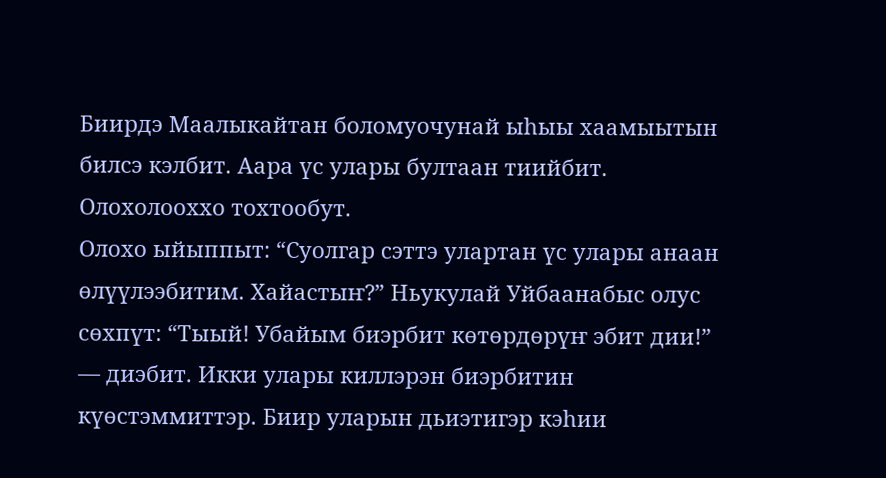Биирдэ Маалыкайтан боломуочунай ыһыы хаамыытын билсэ кэлбит. Аара үс улары бултаан тиийбит. Олохолооххо тохтообут.
Олохо ыйыппыт: “Суолгар сэттэ улартан үс улары анаан өлүүлээбитим. Хайастыҥ?” Ньукулай Уйбаанабыс олус сөхпүт: “Тыый! Убайым биэрбит көтөрдөрүҥ эбит дии!” — диэбит. Икки улары киллэрэн биэрбитин күөстэммиттэр. Биир уларын дьиэтигэр кэһии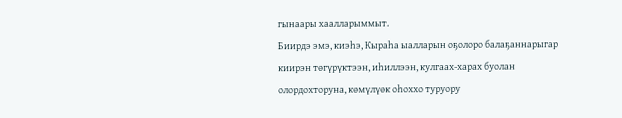гынаары хаалларыммыт.
Биирдэ эмэ, киэһэ, Кыраһа ыалларын оҕолоро балаҕаннарыгар киирэн төгүрүктээн, иһиллээн, кулгаах-харах буолан олордохторуна, көмүлүөк оһоххо туруору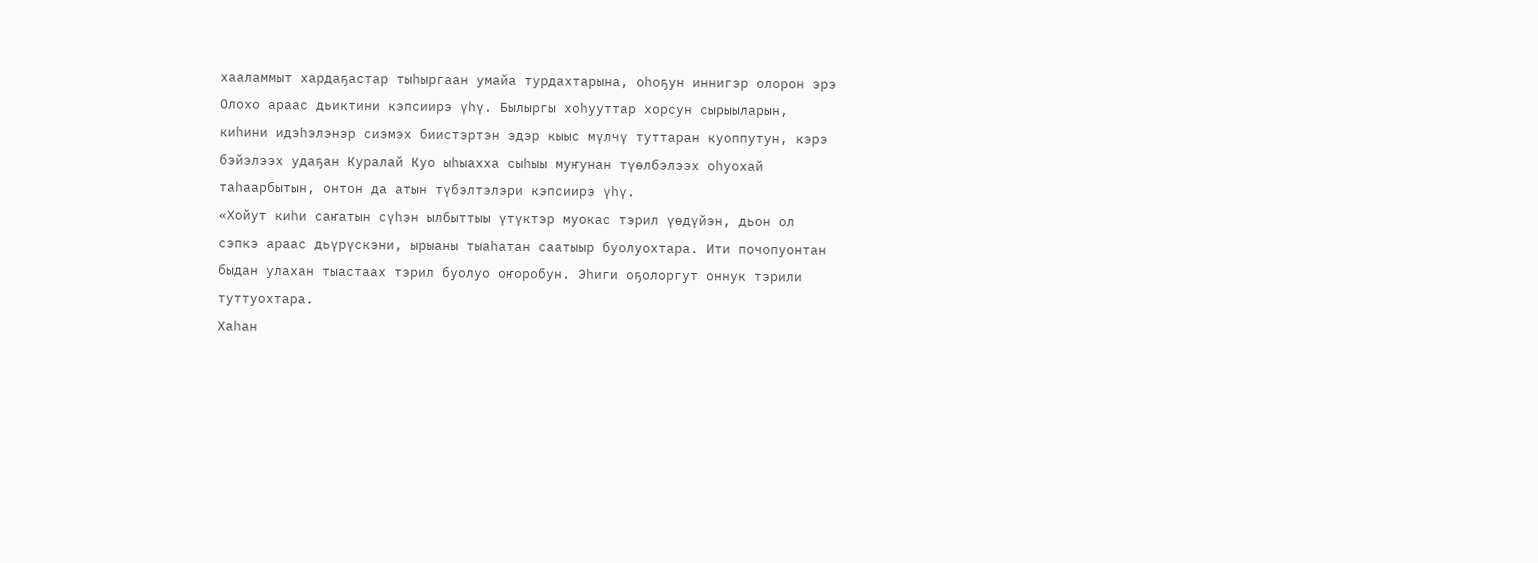хааламмыт хардаҕастар тыһыргаан умайа турдахтарына, оһоҕун иннигэр олорон эрэ Олохо араас дьиктини кэпсиирэ үһү. Былыргы хоһууттар хорсун сырыыларын, киһини идэһэлэнэр сиэмэх биистэртэн эдэр кыыс мүлчү туттаран куоппутун, кэрэ бэйэлээх удаҕан Куралай Куо ыһыахха сыһыы муҥунан түөлбэлээх оһуохай таһаарбытын, онтон да атын түбэлтэлэри кэпсиирэ үһү.
«Хойут киһи саҥатын сүһэн ылбыттыы үтүктэр муокас тэрил үөдүйэн, дьон ол сэпкэ араас дьүрүскэни, ырыаны тыаһатан саатыыр буолуохтара. Ити почопуонтан быдан улахан тыастаах тэрил буолуо оҥоробун. Эһиги оҕолоргут оннук тэрили туттуохтара.
Хаһан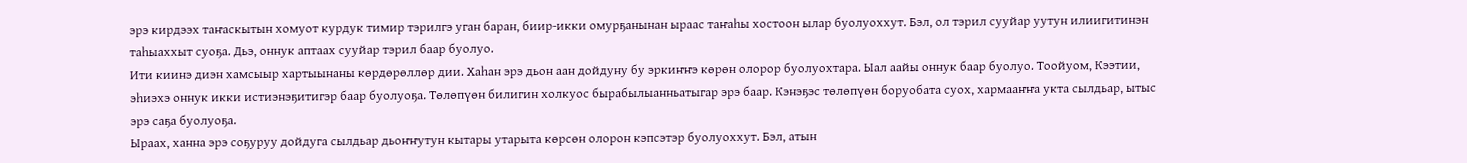эрэ кирдээх таҥаскытын хомуот курдук тимир тэрилгэ уган баран, биир-икки омурҕанынан ыраас таҥаһы хостоон ылар буолуоххут. Бэл, ол тэрил сууйар уутун илиигитинэн таһыаххыт суоҕа. Дьэ, оннук аптаах сууйар тэрил баар буолуо.
Ити киинэ диэн хамсыыр хартыынаны көрдөрөллөр дии. Хаһан эрэ дьон аан дойдуну бу эркиҥҥэ көрөн олорор буолуохтара. Ыал аайы оннук баар буолуо. Тоойуом, Кээтии, эһиэхэ оннук икки истиэнэҕитигэр баар буолуоҕа. Төлөпүөн билигин холкуос бырабылыанньатыгар эрэ баар. Кэнэҕэс төлөпүөн боруобата суох, хармааҥҥа укта сылдьар, ытыс эрэ саҕа буолуоҕа.
Ыраах, ханна эрэ соҕуруу дойдуга сылдьар дьоҥҥутун кытары утарыта көрсөн олорон кэпсэтэр буолуоххут. Бэл, атын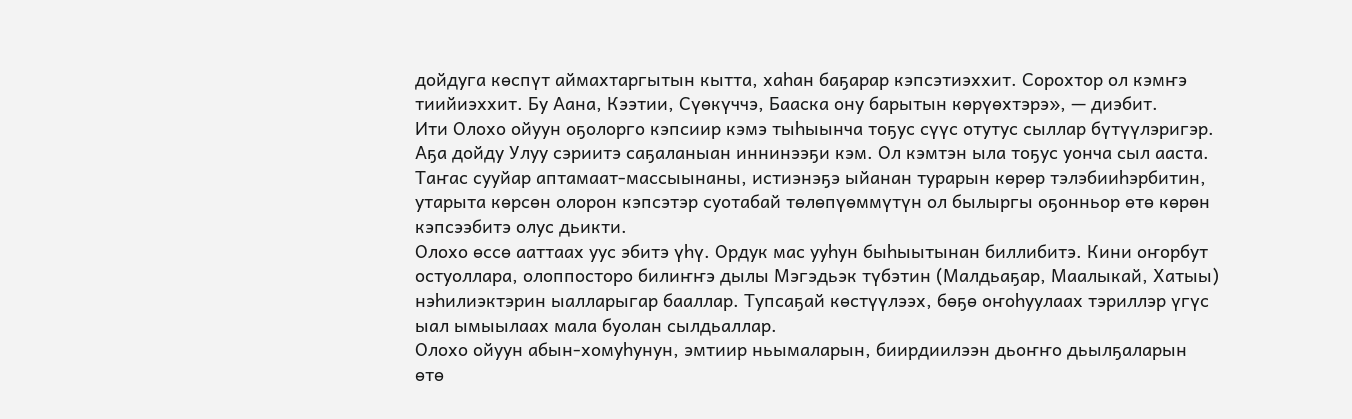дойдуга көспүт аймахтаргытын кытта, хаһан баҕарар кэпсэтиэххит. Сорохтор ол кэмҥэ тиийиэххит. Бу Аана, Кээтии, Сүөкүччэ, Бааска ону барытын көрүөхтэрэ», — диэбит.
Ити Олохо ойуун оҕолорго кэпсиир кэмэ тыһыынча тоҕус сүүс отутус сыллар бүтүүлэригэр. Аҕа дойду Улуу сэриитэ саҕаланыан иннинээҕи кэм. Ол кэмтэн ыла тоҕус уонча сыл ааста. Таҥас сууйар аптамаат-массыынаны, истиэнэҕэ ыйанан турарын көрөр тэлэбииһэрбитин, утарыта көрсөн олорон кэпсэтэр суотабай төлөпүөммүтүн ол былыргы оҕонньор өтө көрөн кэпсээбитэ олус дьикти.
Олохо өссө ааттаах уус эбитэ үһү. Ордук мас ууһун быһыытынан биллибитэ. Кини оҥорбут остуоллара, олоппосторо билиҥҥэ дылы Мэгэдьэк түбэтин (Малдьаҕар, Маалыкай, Хатыы) нэһилиэктэрин ыалларыгар бааллар. Тупсаҕай көстүүлээх, бөҕө оҥоһуулаах тэриллэр үгүс ыал ымыылаах мала буолан сылдьаллар.
Олохо ойуун абын-хомуһунун, эмтиир ньымаларын, биирдиилээн дьоҥҥо дьылҕаларын өтө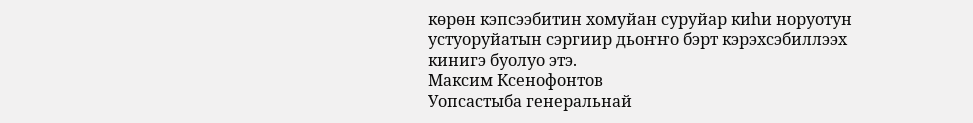көрөн кэпсээбитин хомуйан суруйар киһи норуотун устуоруйатын сэргиир дьоҥҥо бэрт кэрэхсэбиллээх кинигэ буолуо этэ.
Максим Ксенофонтов
Уопсастыба генеральнай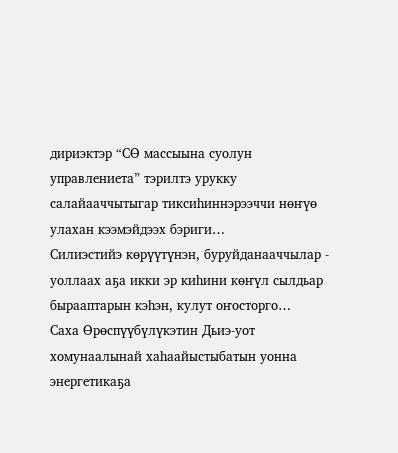дириэктэр “СӨ массыына суолун управлениета” тэрилтэ урукку салайааччытыгар тиксиһиннэрээччи нөҥүө улахан кээмэйдээх бэриги…
Силиэстийэ көрүүтүнэн, буруйданааччылар - уоллаах аҕа икки эр киһини көҥүл сылдьар бырааптарын кэһэн, кулут оҥосторго…
Саха Өрөспүүбүлүкэтин Дьиэ-уот хомунаалынай хаһаайыстыбатын уонна энергетикаҕа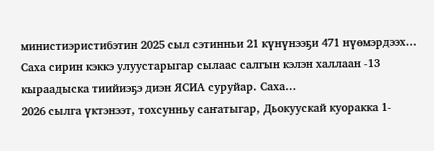министиэристибэтин 2025 сыл сэтинньи 21 күнүнээҕи 471 нүөмэрдээх…
Саха сирин кэккэ улуустарыгар сылаас салгын кэлэн халлаан -13 кыраадыска тиийиэҕэ диэн ЯСИА суруйар. Саха…
2026 сылга үктэнээт, тохсунньу саҥатыгар, Дьокуускай куоракка 1-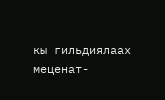кы гильдиялаах меценат-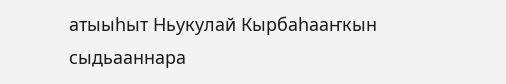атыыһыт Ньукулай Кырбаһааҥкын сыдьааннара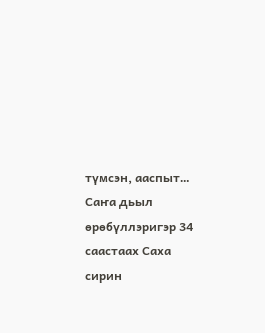түмсэн, ааспыт…
Саҥа дьыл өрөбүллэригэр 34 саастаах Саха сирин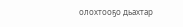олохтооҕо дьахтар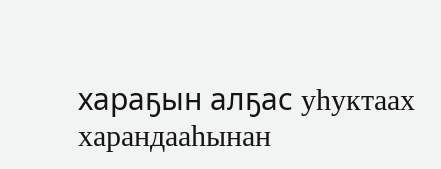хараҕын алҕас уһуктаах харандааһынан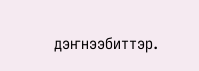дэҥнээбиттэр.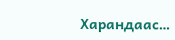Харандаас…